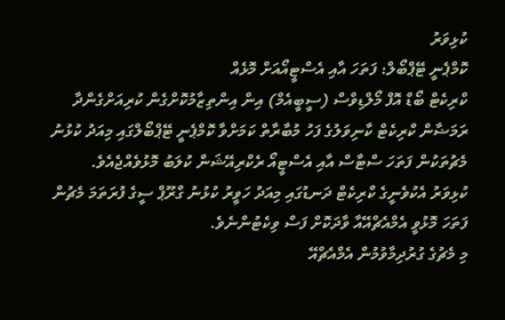ކުޅިވަރު
ކޮމްޕެނީ ޓޭޕްބޯލް: ފަތަހަ އާއި އެސްޓީއޯއަށް މޮޅެއް
ކްރިކެޓް ބޯޑް އޮފް މޯލްޑިވްސް (ސީބީއެމް) އިން އިންތިޒާމުކޮށްގެން ކުރިއަށްގެންދާ ރަމަޟާން ކްރިކެޓް ކާނިވަލުގެ ފަހު މުބާރާތް ކަމަށްވާ ކޮމްޕެނީ ޓޭޕްބޯލްގައި މިއަދު ކުޅުނު މެޗުތަކުން ފަތަހަ ސްޓާސް އާއި އެސްޓީއޯ ރެކްރިއޭޝަން ކުލަބު މޮޅުވެއްޖެއެވެ.
ކުޅިވަރު އެކުވެނީގެ ކްރިކެޓް ދަނޑުގައި މިއަދު ހަވީރު ކުޅުނު ގްރޫޕް ސީގެ ފުރަތަމަ މެޗުން ފަތަހަ މޮޅުވީ އެމްއެޗްއޭއާ ވާދަކޮށް ފަސް ވިކެޓުންނެވެ.
މި މެޗުގެ ގުރުދިމާވުމުން އެމްއެޗްއޭ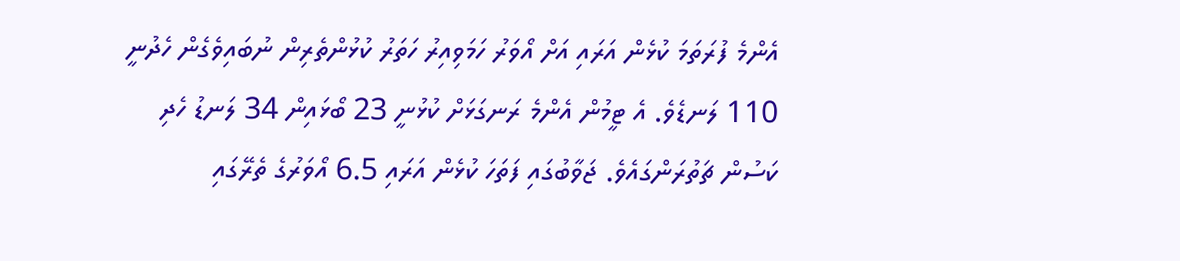އެންމެ ފުރަތަމަ ކުޅެން އަރައި އަށް އޯވަރު ހަމަވިއިރު ހަތަރު ކުޅުންތެރިން ނުބައިވެގެން ހެދުނީ 110 ލަނޑެވެ. އެ ޓީމުން އެންމެ ރަނގަޅަށް ކުޅުނީ 23 ބޯޅައިން 34 ލަނޑު ހެދި ކަސުން ޗަތުރަންގައެވެ. ޖަވާބުގައި ފަތަހަ ކުޅެން އަރައި 6.5 އޯވަރުގެ ތެރޭގައި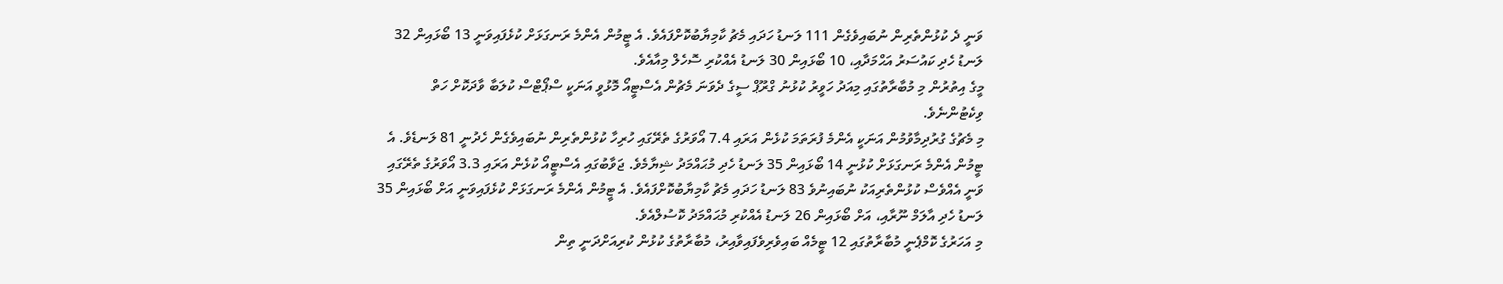ވަނީ ދެ ކުޅުންތެރިން ނުބައިވެގެން 111 ލަނޑު ހަދައި މެޗު ކާމިޔާބުކޮށްފައެވެ. އެ ޓީމުން އެންމެ ރަނގަޅަށް ކުޅެފައިވަނީ 13 ބޯޅައިން 32 ލަނޑު ހެދި ކައުސަރު އަޙްމަދާއި، 10 ބޯޅައިން 30 ލަނޑު އެއްކުރި ސޮހެލް މިއާއެވެ.
މީގެ އިތުރުން މި މުބާރާތުގައި މިއަދު ހަވީރު ކުޅުނު ގްރޫޕް ސީގެ ދެވަނަ މެޗުން އެސްޓީއޯ މޮޅުވީ އަނަކީ ސްޕޯޓްސް ކުލަބާ ވާދަކޮށް ހަތް ވިކެޓުންނެވެ.
މި މެޗުގެ ގުރުދިމާވުމުން އަނަކީ އެންމެ ފުރަތަމަ ކުޅެން އަރައި 7.4 އޯވަރުގެ ތެރޭގައި ހުރިހާ ކުޅުންތެރިން ނުބައިވެގެން ހެދުނީ 81 ލަނޑެވެ. އެ ޓީމުން އެންމެ ރަނގަޅަށް ކުޅުނީ 14 ބޯޅައިން 35 ލަނޑު ހެދި މުޙައްމަދު ޝިޔާމެވެ. ޖަވާބުގައި އެސްޓީއޯ ކުޅެން އަރައި 3.3 އޯވަރުގެ ތެރޭގައި ވަނީ އެއްވެސް ކުޅުންތެރިއަކު ނުބައިނުވެ 83 ލަނޑު ހަދައި މެޗު ކާމިޔާބުކޮށްފައެވެ. އެ ޓީމުން އެންމެ ރަނގަޅަށް ކުޅެފައިވަނީ އަށް ބޯޅައިން 35 ލަނޑު ހެދި އާލަމް ނޫރާއި، އަށް ބޯޅައިން 26 ލަނޑު އެއްކުރި މުޙައްމަދު ކޮސުލްއެވެ.
މި އަހަރުގެ ކޮމްޕެނީ މުބާރާތުގައި 12 ޓީމެއް ބައިވެރިވެފައިވާއިރު، މުބާރާތުގެ ކުޅުން ކުރިއަށްދަނީ ތިން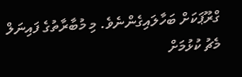ގްރޫޕަކަށް ބަހާލައިގެންނެވެ. މި މުބާރާތުގެ ފައިނަލް މެޗު ކުޅުމަށް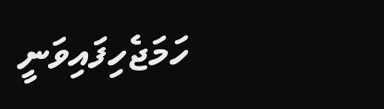ހަމަޖެހިފައިވަނީ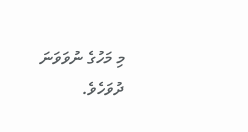މި މަހުގެ ނުވަވަނަ ދުވަހެވެ.